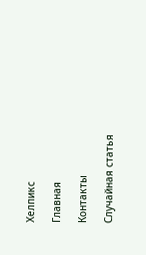Хелпикс

Главная

Контакты

Случайная статья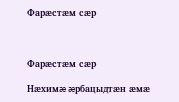Фарæстæм сæр



Фарæстæм сæр

Нæхимæ æрбацыдтæн æмæ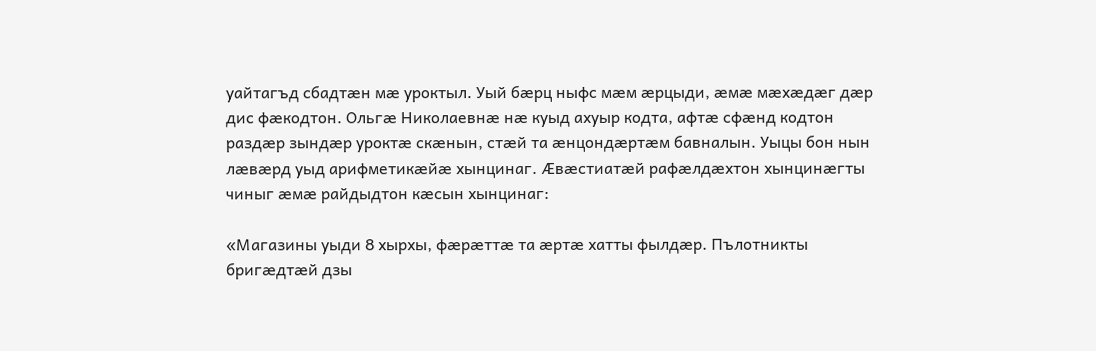уайтагъд сбадтæн мæ уроктыл. Уый бæрц ныфс мæм æрцыди, æмæ мæхæдæг дæр дис фæкодтон. Ольгæ Николаевнæ нæ куыд ахуыр кодта, афтæ сфæнд кодтон раздæр зындæр уроктæ скæнын, стæй та æнцондæртæм бавналын. Уыцы бон нын лæвæрд уыд арифметикæйæ хынцинаг. Æвæстиатæй рафæлдæхтон хынцинæгты чиныг æмæ райдыдтон кæсын хынцинаг:

«Магазины уыди 8 хырхы, фæрæттæ та æртæ хатты фылдæр. Пълотникты бригæдтæй дзы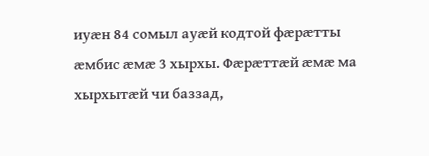иуæн 84 сомыл ауæй кодтой фæрæтты æмбис æмæ 3 хырхы. Фæрæттæй æмæ ма хырхытæй чи баззад,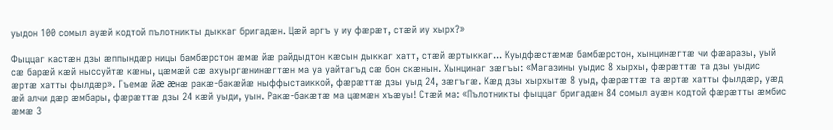уыдон 100 сомыл ауæй кодтой пълотникты дыккаг бригадæн. Цæй аргъ у иу фæрæт, стæй иу хырх?»

Фыццаг кастæн дзы æппындæр ницы бамбæрстон æмæ йæ райдыдтон кæсын дыккаг хатт, стæй æртыккаг... Куыдфæстæмæ бамбæрстон, хынцинæгтæ чи фæаразы, уый сæ барæй кæй ныссуйтæ кæны, цæмæй сæ ахуыргæнинæгтæн ма уа уайтагъд сæ бон скæнын. Хынцинаг зæгъы: «Магазины уыдис 8 хырхы, фæрæттæ та дзы уыдис æртæ хатты фылдæр». Гъемæ йæ æнæ ракæ-бакæйæ ныффыстаиккой, фæрæттæ дзы уыд 24, зæгъгæ. Кæд дзы хырхытæ 8 уыд, фæрæттæ та æртæ хатты фылдæр, уæд æй алчи дæр æмбары, фæрæттæ дзы 24 кæй уыди, уын. Ракæ-бакæтæ ма цæмæн хъæуы! Стæй ма: «Пълотникты фыццаг бригадæн 84 сомыл ауæн кодтой фæрæтты æмбис æмæ 3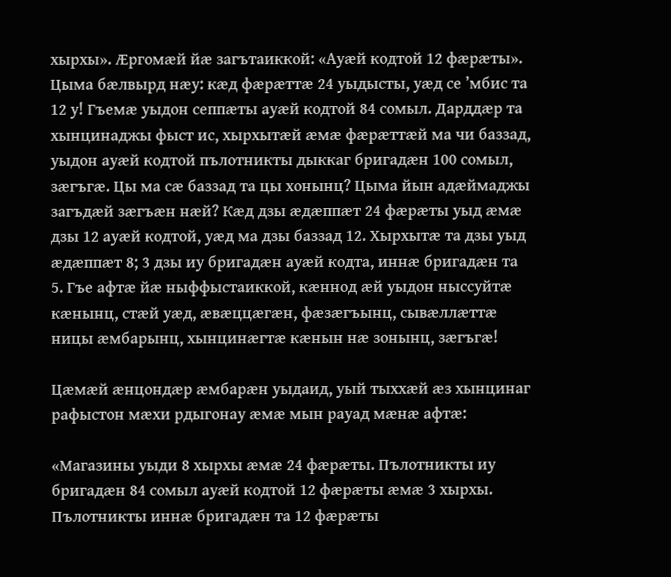хырхы». Æргомæй йæ загътаиккой: «Ауæй кодтой 12 фæрæты». Цыма бæлвырд нæу: кæд фæрæттæ 24 уыдысты, уæд се ’мбис та 12 у! Гъемæ уыдон сеппæты ауæй кодтой 84 сомыл. Дарддæр та хынцинаджы фыст ис, хырхытæй æмæ фæрæттæй ма чи баззад, уыдон ауæй кодтой пълотникты дыккаг бригадæн 100 сомыл, зæгъгæ. Цы ма сæ баззад та цы хонынц? Цыма йын адæймаджы загъдæй зæгъæн нæй? Кæд дзы æдæппæт 24 фæрæты уыд æмæ дзы 12 ауæй кодтой, уæд ма дзы баззад 12. Хырхытæ та дзы уыд æдæппæт 8; 3 дзы иу бригадæн ауæй кодта, иннæ бригадæн та 5. Гъе афтæ йæ ныффыстаиккой, кæннод æй уыдон ныссуйтæ кæнынц, стæй уæд, æвæццæгæн, фæзæгъынц, сывæллæттæ ницы æмбарынц, хынцинæгтæ кæнын нæ зонынц, зæгъгæ!

Цæмæй æнцондæр æмбарæн уыдаид, уый тыххæй æз хынцинаг рафыстон мæхи рдыгонау æмæ мын рауад мæнæ афтæ:

«Магазины уыди 8 хырхы æмæ 24 фæрæты. Пълотникты иу бригадæн 84 сомыл ауæй кодтой 12 фæрæты æмæ 3 хырхы. Пълотникты иннæ бригадæн та 12 фæрæты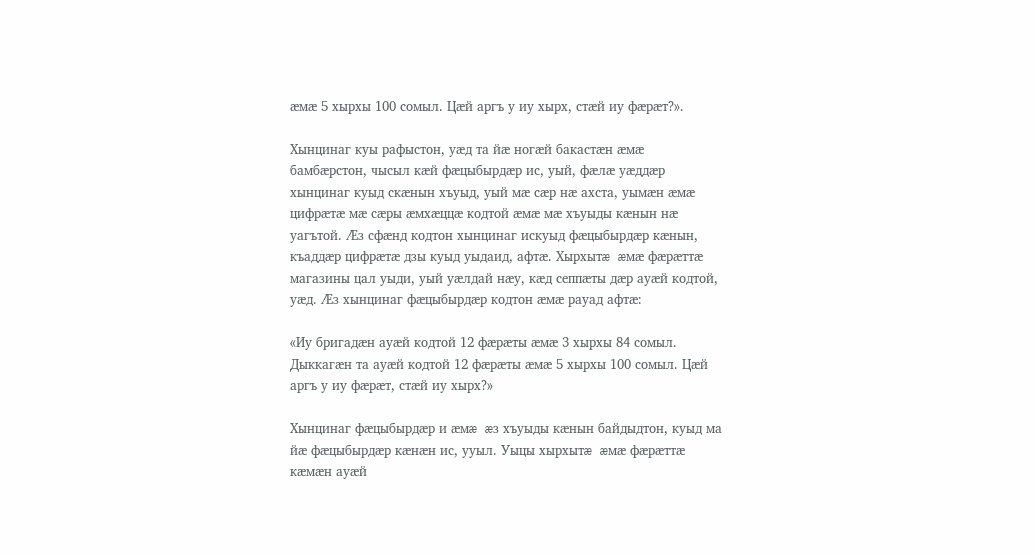æмæ 5 хырхы 100 сомыл. Цæй аргъ у иу хырх, стæй иу фæрæт?».

Хынцинаг куы рафыстон, уæд та йæ ногæй бакастæн æмæ бамбæрстон, чысыл кæй фæцыбырдæр ис, уый, фæлæ уæддæр хынцинаг куыд скæнын хъуыд, уый мæ сæр нæ ахста, уымæн æмæ цифрæтæ мæ сæры æмхæццæ кодтой æмæ мæ хъуыды кæнын нæ уагътой. Æз сфæнд кодтон хынцинаг искуыд фæцыбырдæр кæнын, къаддæр цифрæтæ дзы куыд уыдаид, афтæ. Хырхытæ æмæ фæрæттæ магазины цал уыди, уый уæлдай нæу, кæд сеппæты дæр ауæй кодтой, уæд. Æз хынцинаг фæцыбырдæр кодтон æмæ рауад афтæ:

«Иу бригадæн ауæй кодтой 12 фæрæты æмæ 3 хырхы 84 сомыл. Дыккагæн та ауæй кодтой 12 фæрæты æмæ 5 хырхы 100 сомыл. Цæй аргъ у иу фæрæт, стæй иу хырх?»

Хынцинаг фæцыбырдæр и æмæ æз хъуыды кæнын байдыдтон, куыд ма йæ фæцыбырдæр кæнæн ис, ууыл. Уыцы хырхытæ æмæ фæрæттæ кæмæн ауæй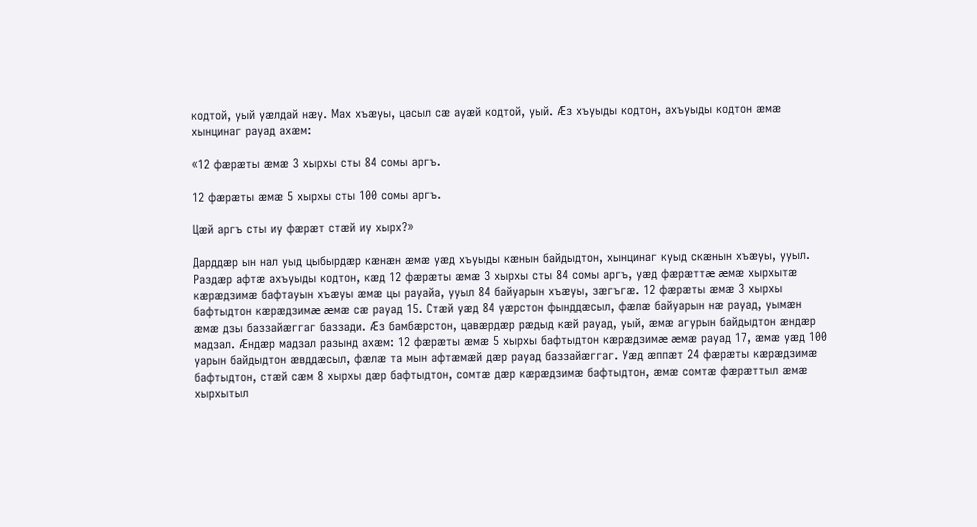кодтой, уый уæлдай нæу. Мах хъæуы, цасыл сæ ауæй кодтой, уый. Æз хъуыды кодтон, ахъуыды кодтон æмæ хынцинаг рауад ахæм:

«12 фæрæты æмæ 3 хырхы сты 84 сомы аргъ.

12 фæрæты æмæ 5 хырхы сты 100 сомы аргъ.

Цæй аргъ сты иу фæрæт стæй иу хырх?»

Дарддæр ын нал уыд цыбырдæр кæнæн æмæ уæд хъуыды кæнын байдыдтон, хынцинаг куыд скæнын хъæуы, ууыл. Раздæр афтæ ахъуыды кодтон, кæд 12 фæрæты æмæ 3 хырхы сты 84 сомы аргъ, уæд фæрæттæ æмæ хырхытæ кæрæдзимæ бафтауын хъæуы æмæ цы рауайа, ууыл 84 байуарын хъæуы, зæгъгæ. 12 фæрæты æмæ 3 хырхы бафтыдтон кæрæдзимæ æмæ сæ рауад 15. Стæй уæд 84 уæрстон фынддæсыл, фæлæ байуарын нæ рауад, уымæн æмæ дзы баззайæггаг баззади. Æз бамбæрстон, цавæрдæр рæдыд кæй рауад, уый, æмæ агурын байдыдтон æндæр мадзал. Æндæр мадзал разынд ахæм: 12 фæрæты æмæ 5 хырхы бафтыдтон кæрæдзимæ æмæ рауад 17, æмæ уæд 100 уарын байдыдтон æвддæсыл, фæлæ та мын афтæмæй дæр рауад баззайæггаг. Уæд æппæт 24 фæрæты кæрæдзимæ бафтыдтон, стæй сæм 8 хырхы дæр бафтыдтон, сомтæ дæр кæрæдзимæ бафтыдтон, æмæ сомтæ фæрæттыл æмæ хырхытыл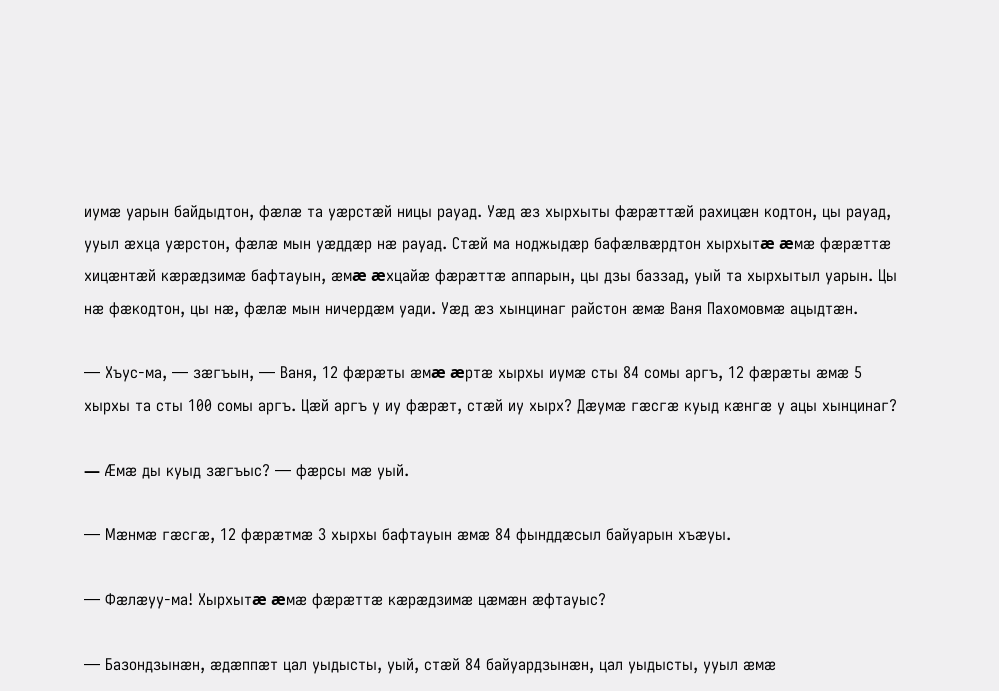иумæ уарын байдыдтон, фæлæ та уæрстæй ницы рауад. Уæд æз хырхыты фæрæттæй рахицæн кодтон, цы рауад, ууыл æхца уæрстон, фæлæ мын уæддæр нæ рауад. Стæй ма ноджыдæр бафæлвæрдтон хырхытæ æмæ фæрæттæ хицæнтæй кæрæдзимæ бафтауын, æмæ æхцайæ фæрæттæ аппарын, цы дзы баззад, уый та хырхытыл уарын. Цы нæ фæкодтон, цы нæ, фæлæ мын ничердæм уади. Уæд æз хынцинаг райстон æмæ Ваня Пахомовмæ ацыдтæн.

— Хъус-ма, — зæгъын, — Ваня, 12 фæрæты æмæ æртæ хырхы иумæ сты 84 сомы аргъ, 12 фæрæты æмæ 5 хырхы та сты 100 сомы аргъ. Цæй аргъ у иу фæрæт, стæй иу хырх? Дæумæ гæсгæ куыд кæнгæ у ацы хынцинаг?

— Æмæ ды куыд зæгъыс? — фæрсы мæ уый.

— Мæнмæ гæсгæ, 12 фæрæтмæ 3 хырхы бафтауын æмæ 84 фынддæсыл байуарын хъæуы.

— Фæлæуу-ма! Хырхытæ æмæ фæрæттæ кæрæдзимæ цæмæн æфтауыс?

— Базондзынæн, æдæппæт цал уыдысты, уый, стæй 84 байуардзынæн, цал уыдысты, ууыл æмæ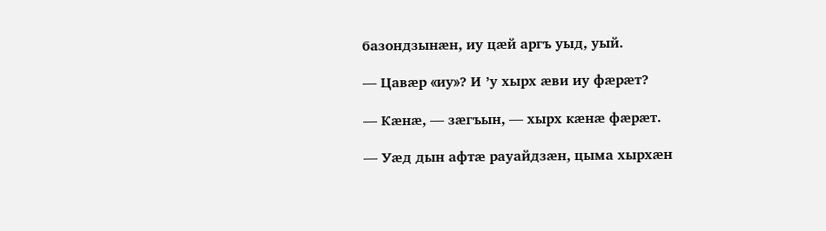базондзынæн, иу цæй аргъ уыд, уый.

— Цавæр «иу»? И ’у хырх æви иу фæрæт?

— Кæнæ, — зæгъын, — хырх кæнæ фæрæт.

— Уæд дын афтæ рауайдзæн, цыма хырхæн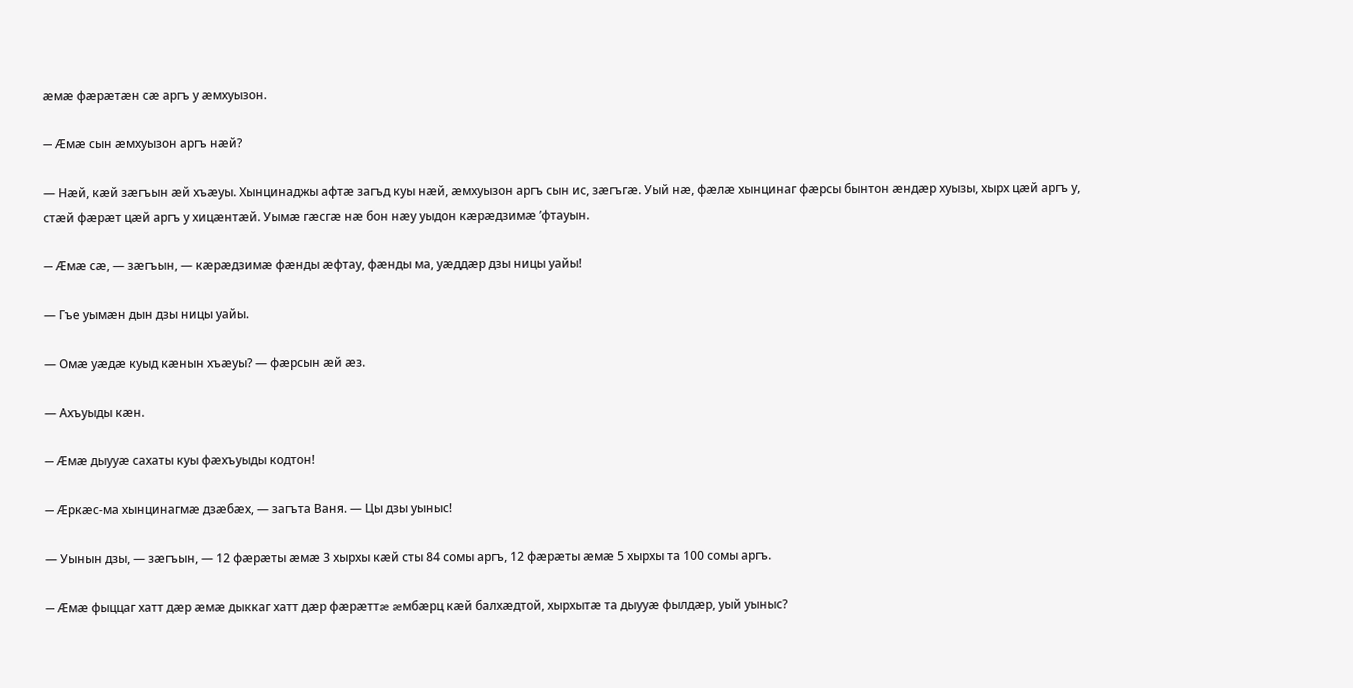æмæ фæрæтæн сæ аргъ у æмхуызон.

— Æмæ сын æмхуызон аргъ нæй?

— Нæй, кæй зæгъын æй хъæуы. Хынцинаджы афтæ загъд куы нæй, æмхуызон аргъ сын ис, зæгъгæ. Уый нæ, фæлæ хынцинаг фæрсы бынтон æндæр хуызы, хырх цæй аргъ у, стæй фæрæт цæй аргъ у хицæнтæй. Уымæ гæсгæ нæ бон нæу уыдон кæрæдзимæ ’фтауын.

— Æмæ сæ, — зæгъын, — кæрæдзимæ фæнды æфтау, фæнды ма, уæддæр дзы ницы уайы!

— Гъе уымæн дын дзы ницы уайы.

— Омæ уæдæ куыд кæнын хъæуы? — фæрсын æй æз.

— Ахъуыды кæн.

— Æмæ дыууæ сахаты куы фæхъуыды кодтон!

— Æркæс-ма хынцинагмæ дзæбæх, — загъта Ваня. — Цы дзы уыныс!

— Уынын дзы, — зæгъын, — 12 фæрæты æмæ 3 хырхы кæй сты 84 сомы аргъ, 12 фæрæты æмæ 5 хырхы та 100 сомы аргъ.

— Æмæ фыццаг хатт дæр æмæ дыккаг хатт дæр фæрæттæ æмбæрц кæй балхæдтой, хырхытæ та дыууæ фылдæр, уый уыныс?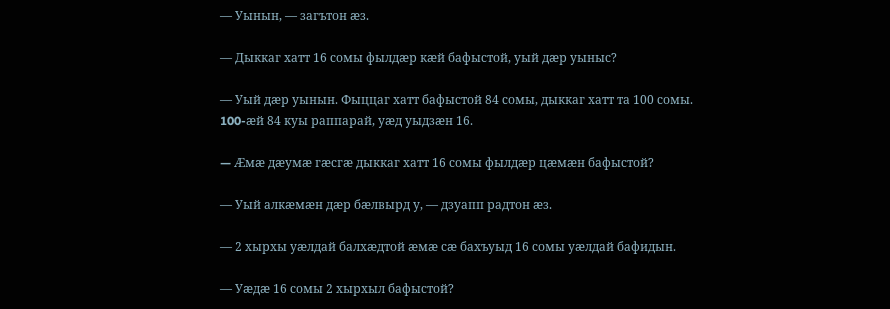— Уынын, — загътон æз.

— Дыккаг хатт 16 сомы фылдæр кæй бафыстой, уый дæр уыныс?

— Уый дæр уынын. Фыццаг хатт бафыстой 84 сомы, дыккаг хатт та 100 сомы. 100-æй 84 куы раппарай, уæд уыдзæн 16.

— Æмæ дæумæ гæсгæ дыккаг хатт 16 сомы фылдæр цæмæн бафыстой?

— Уый алкæмæн дæр бæлвырд у, — дзуапп радтон æз.

— 2 хырхы уæлдай балхæдтой æмæ сæ бахъуыд 16 сомы уæлдай бафидын.

— Уæдæ 16 сомы 2 хырхыл бафыстой?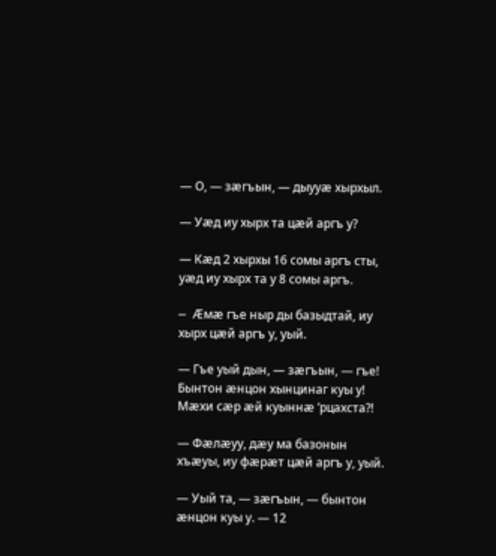— О, — зæгъын, — дыууæ хырхыл.

— Уæд иу хырх та цæй аргъ у?

— Кæд 2 хырхы 16 сомы аргъ сты, уæд иу хырх та у 8 сомы аргъ.

— Æмæ гъе ныр ды базыдтай, иу хырх цæй аргъ у, уый.

— Гъе уый дын, — зæгъын, — гъе! Бынтон æнцон хынцинаг куы у! Мæхи сæр æй куыннæ ’рцахста?!

— Фæлæуу, дæу ма базонын хъæуы, иу фæрæт цæй аргъ у, уый.

— Уый та, — зæгъын, — бынтон æнцон куы у. — 12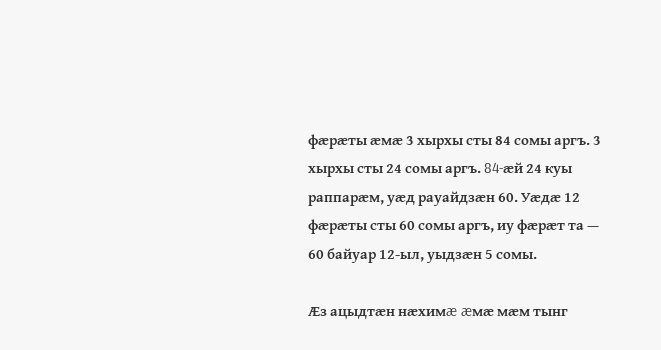фæрæты æмæ 3 хырхы сты 84 сомы аргъ. 3 хырхы сты 24 сомы аргъ. 84-æй 24 куы раппарæм, уæд рауайдзæн 60. Уæдæ 12 фæрæты сты 60 сомы аргъ, иу фæрæт та — 60 байуар 12-ыл, уыдзæн 5 сомы.

Æз ацыдтæн нæхимæ æмæ мæм тынг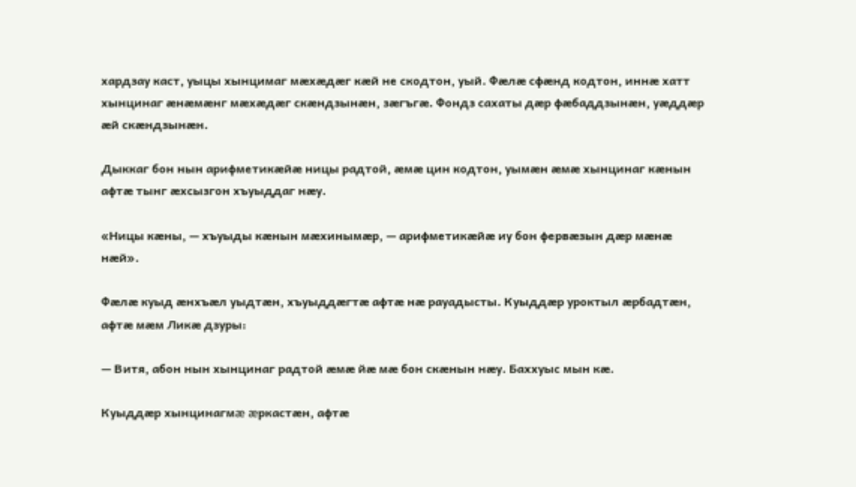хардзау каст, уыцы хынцимаг мæхæдæг кæй не скодтон, уый. Фæлæ сфæнд кодтон, иннæ хатт хынцинаг æнæмæнг мæхæдæг скæндзынæн, зæгъгæ. Фондз сахаты дæр фæбаддзынæн, уæддæр æй скæндзынæн.

Дыккаг бон нын арифметикæйæ ницы радтой, æмæ цин кодтон, уымæн æмæ хынцинаг кæнын афтæ тынг æхсызгон хъуыддаг нæу.

«Ницы кæны, — хъуыды кæнын мæхинымæр, — арифметикæйæ иу бон фервæзын дæр мæнæ нæй».

Фæлæ куыд æнхъæл уыдтæн, хъуыддæгтæ афтæ нæ рауадысты. Куыддæр уроктыл æрбадтæн, афтæ мæм Ликæ дзуры:

— Витя, абон нын хынцинаг радтой æмæ йæ мæ бон скæнын нæу. Баххуыс мын кæ.

Куыддæр хынцинагмæ æркастæн, афтæ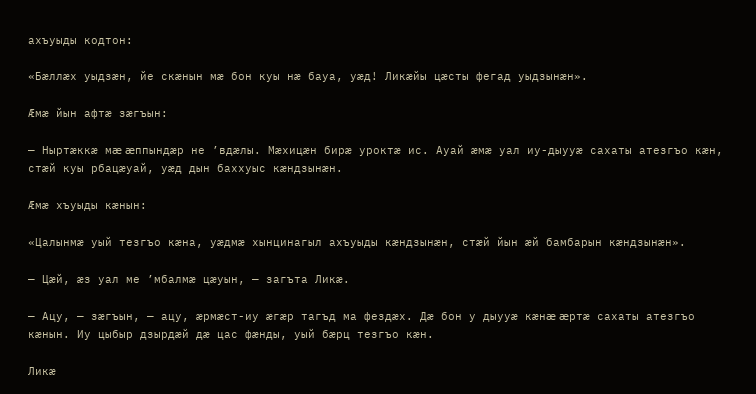ахъуыды кодтон:

«Бæллæх уыдзæн, йе скæнын мæ бон куы нæ бауа, уæд! Ликæйы цæсты фегад уыдзынæн».

Æмæ йын афтæ зæгъын:

— Ныртæккæ мæ æппындæр не ’вдæлы. Мæхицæн бирæ уроктæ ис. Ауай æмæ уал иу-дыууæ сахаты атезгъо кæн, стæй куы рбацæуай, уæд дын баххуыс кæндзынæн.

Æмæ хъуыды кæнын:

«Цалынмæ уый тезгъо кæна, уæдмæ хынцинагыл ахъуыды кæндзынæн, стæй йын æй бамбарын кæндзынæн».

— Цæй, æз уал ме ’мбалмæ цæуын, — загъта Ликæ.

— Ацу, — зæгъын, — ацу, æрмæст-иу æгæр тагъд ма фездæх. Дæ бон у дыууæ кæнæ æртæ сахаты атезгъо кæнын. Иу цыбыр дзырдæй дæ цас фæнды, уый бæрц тезгъо кæн.

Ликæ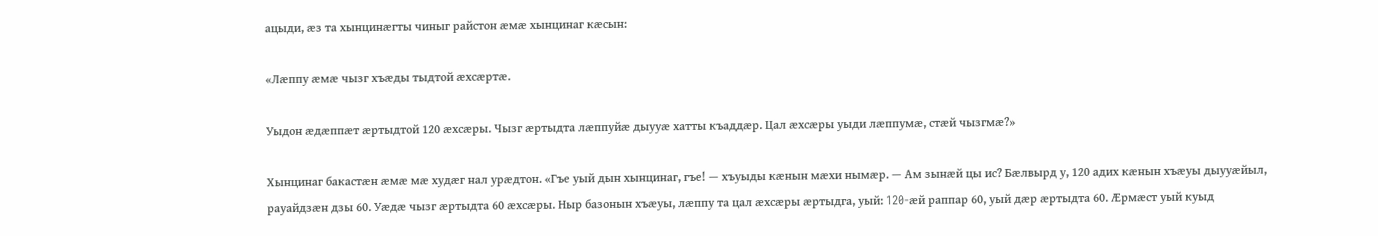ацыди, æз та хынцинæгты чиныг райстон æмæ хынцинаг кæсын:

«Лæппу æмæ чызг хъæды тыдтой æхсæртæ.

Уыдон æдæппæт æртыдтой 120 æхсæры. Чызг æртыдта лæппуйæ дыууæ хатты къаддæр. Цал æхсæры уыди лæппумæ, стæй чызгмæ?»

Хынцинаг бакастæн æмæ мæ худæг нал урæдтон. «Гъе уый дын хынцинаг, гъе! — хъуыды кæнын мæхи нымæр. — Ам зынæй цы ис? Бæлвырд у, 120 адих кæнын хъæуы дыууæйыл, рауайдзæн дзы 60. Уæдæ чызг æртыдта 60 æхсæры. Ныр базонын хъæуы, лæппу та цал æхсæры æртыдга, уый: 120-æй раппар 60, уый дæр æртыдта 60. Æрмæст уый куыд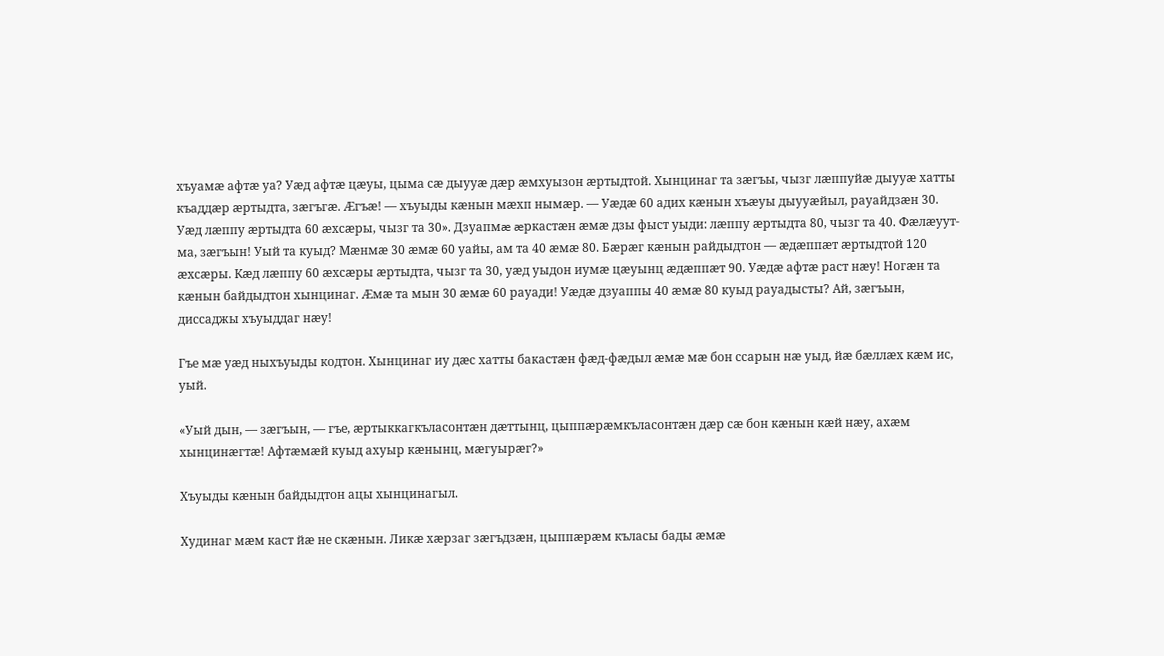хъуамæ афтæ уа? Уæд афтæ цæуы, цыма сæ дыууæ дæр æмхуызон æртыдтой. Хынцинаг та зæгъы, чызг лæппуйæ дыууæ хатты къаддæр æртыдта, зæгъгæ. Æгъæ! — хъуыды кæнын мæхп нымæр. — Уæдæ 60 адих кæнын хъæуы дыууæйыл, рауайдзæн 30. Уæд лæппу æртыдта 60 æхсæры, чызг та 30». Дзуапмæ æркастæн æмæ дзы фыст уыди: лæппу æртыдта 80, чызг та 40. Фæлæуут-ма, зæгъын! Уый та куыд? Мæнмæ 30 æмæ 60 уайы, ам та 40 æмæ 80. Бæрæг кæнын райдыдтон — æдæппæт æртыдтой 120 æхсæры. Кæд лæппу 60 æхсæры æртыдта, чызг та 30, уæд уыдон иумæ цæуынц æдæппæт 90. Уæдæ афтæ раст нæу! Ногæн та кæнын байдыдтон хынцинаг. Æмæ та мын 30 æмæ 60 рауади! Уæдæ дзуаппы 40 æмæ 80 куыд рауадысты? Ай, зæгъын, диссаджы хъуыддаг нæу!

Гъе мæ уæд ныхъуыды кодтон. Хынцинаг иу дæс хатты бакастæн фæд-фæдыл æмæ мæ бон ссарын нæ уыд, йæ бæллæх кæм ис, уый.

«Уый дын, — зæгъын, — гъе, æртыккагкъласонтæн дæттынц, цыппæрæмкъласонтæн дæр сæ бон кæнын кæй нæу, ахæм хынцинæгтæ! Афтæмæй куыд ахуыр кæнынц, мæгуырæг?»

Хъуыды кæнын байдыдтон ацы хынцинагыл.

Худинаг мæм каст йæ не скæнын. Ликæ хæрзаг зæгъдзæн, цыппæрæм къласы бады æмæ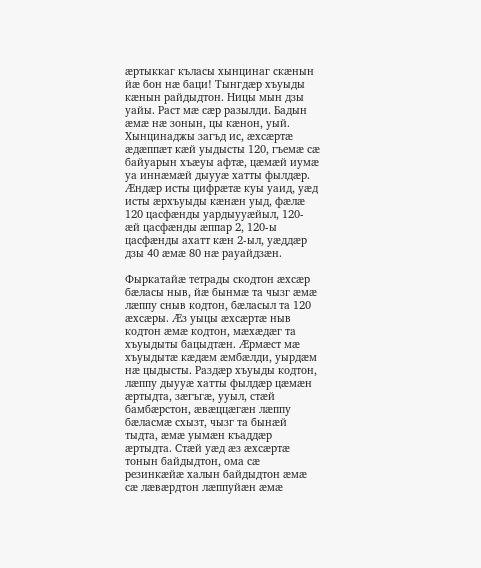æртыккаг къласы хынцинаг скæнын йæ бон нæ баци! Тынгдæр хъуыды кæнын райдыдтон. Ницы мын дзы уайы. Раст мæ сæр разылди. Бадын æмæ нæ зонын, цы кæнон, уый. Хынцинаджы загъд ис, æхсæртæ æдæппæт кæй уыдысты 120, гъемæ сæ байуарын хъæуы афтæ, цæмæй иумæ уа иннæмæй дыууæ хатты фылдæр. Æндæр исты цифрæтæ куы уаид, уæд исты æрхъуыды кæнæн уыд, фæлæ 120 цасфæнды уардыууæйыл, 120-æй цасфæнды æппар 2, 120-ы цасфæнды ахатт кæн 2-ыл, уæддæр дзы 40 æмæ 80 нæ рауайдзæн.

Фыркатайæ тетрады скодтон æхсæр бæласы ныв, йæ бынмæ та чызг æмæ лæппу сныв кодтон, бæласыл та 120 æхсæры. Æз уыцы æхсæртæ ныв кодтон æмæ кодтон, мæхæдæг та хъуыдыты бацыдтæн. Æрмæст мæ хъуыдытæ кæдæм æмбæлди, уырдæм нæ цыдысты. Раздæр хъуыды кодтон, лæппу дыууæ хатты фылдæр цæмæн æртыдта, зæгъгæ, ууыл, стæй бамбæрстон, æвæццæгæн лæппу бæласмæ схызт, чызг та бынæй тыдта, æмæ уымæн къаддæр æртыдта. Стæй уæд æз æхсæртæ тонын байдыдтон, ома сæ резинкæйæ халын байдыдтон æмæ сæ лæвæрдтон лæппуйæн æмæ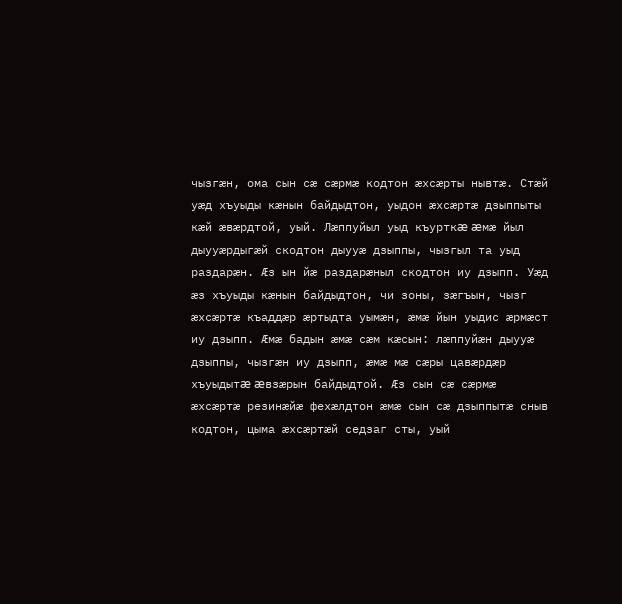чызгæн, ома сын сæ сæрмæ кодтон æхсæрты нывтæ. Стæй уæд хъуыды кæнын байдыдтон, уыдон æхсæртæ дзыппыты кæй æвæрдтой, уый. Лæппуйыл уыд къурткæ æмæ йыл дыууæрдыгæй скодтон дыууæ дзыппы, чызгыл та уыд раздарæн. Æз ын йæ раздарæныл скодтон иу дзыпп. Уæд æз хъуыды кæнын байдыдтон, чи зоны, зæгъын, чызг æхсæртæ къаддæр æртыдта уымæн, æмæ йын уыдис æрмæст иу дзыпп. Æмæ бадын æмæ сæм кæсын: лæппуйæн дыууæ дзыппы, чызгæн иу дзыпп, æмæ мæ сæры цавæрдæр хъуыдытæ æвзæрын байдыдтой. Æз сын сæ сæрмæ æхсæртæ резинæйæ фехæлдтон æмæ сын сæ дзыппытæ сныв кодтон, цыма æхсæртæй седзаг сты, уый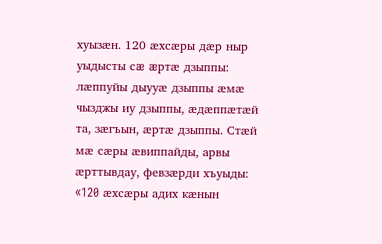хуызæн. 120 æхсæры дæр ныр уыдысты сæ æртæ дзыппы: лæппуйы дыууæ дзыппы æмæ чызджы иу дзыппы, æдæппæтæй та, зæгъын, æртæ дзыппы. Стæй мæ сæры æвиппайды, арвы æрттывдау, февзæрди хъуыды: «120 æхсæры адих кæнын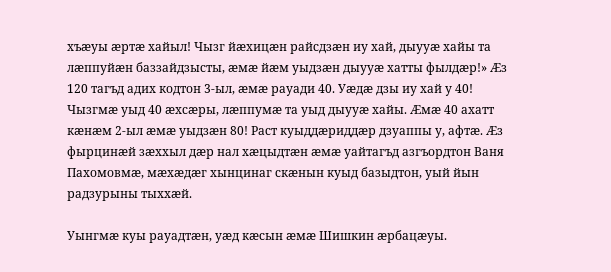хъæуы æртæ хайыл! Чызг йæхицæн райсдзæн иу хай, дыууæ хайы та лæппуйæн баззайдзысты, æмæ йæм уыдзæн дыууæ хатты фылдæр!» Æз 120 тагъд адих кодтон 3-ыл, æмæ рауади 40. Уæдæ дзы иу хай у 40! Чызгмæ уыд 40 æхсæры, лæппумæ та уыд дыууæ хайы. Æмæ 40 ахатт кæнæм 2-ыл æмæ уыдзæн 80! Раст куыддæриддæр дзуаппы у, афтæ. Æз фырцинæй зæххыл дæр нал хæцыдтæн æмæ уайтагъд азгъордтон Ваня Пахомовмæ, мæхæдæг хынцинаг скæнын куыд базыдтон, уый йын радзурыны тыххæй.

Уынгмæ куы рауадтæн, уæд кæсын æмæ Шишкин æрбацæуы.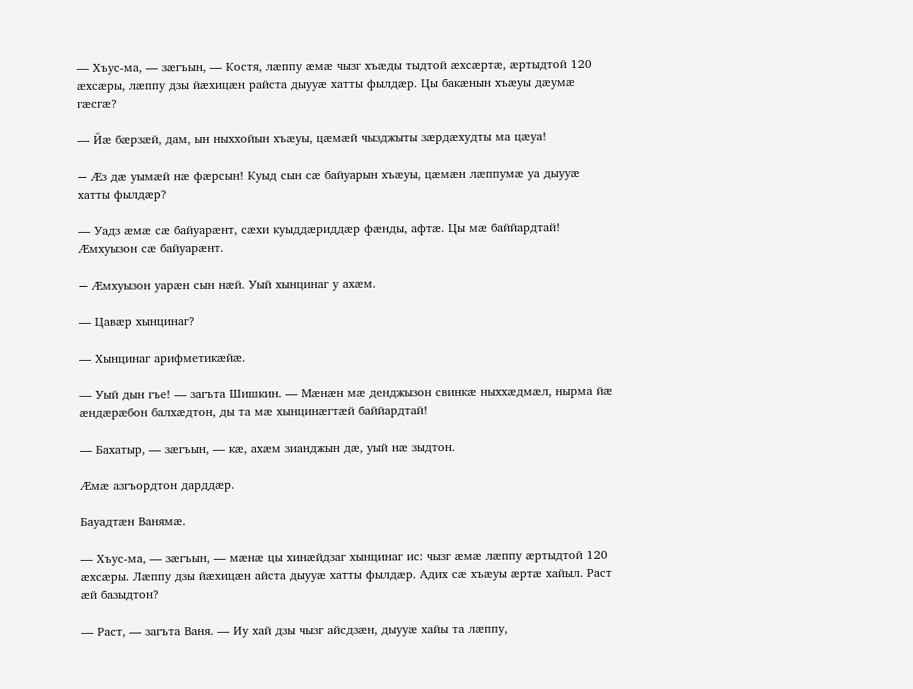— Хъус-ма, — зæгъын, — Костя, лæппу æмæ чызг хъæды тыдтой æхсæртæ, æртыдтой 120 æхсæры, лæппу дзы йæхицæн райста дыууæ хатты фылдæр. Цы бакæнын хъæуы дæумæ гæсгæ?

— Йæ бæрзæй, дам, ын ныххойын хъæуы, цæмæй чызджыты зæрдæхудты ма цæуа!

— Æз дæ уымæй нæ фæрсын! Куыд сын сæ байуарын хъæуы, цæмæн лæппумæ уа дыууæ хатты фылдæр?

— Уадз æмæ сæ байуарæнт, сæхи куыддæриддæр фæнды, афтæ. Цы мæ баййардтай! Æмхуызон сæ байуарæнт.

— Æмхуызон уарæн сын нæй. Уый хынцинаг у ахæм.

— Цавæр хынцинаг?

— Хынцинаг арифметикæйæ.

— Уый дын гъе! — загъта Шишкин. — Мæнæн мæ денджызон свинкæ ныххæдмæл, нырма йæ æндæрæбон балхæдтон, ды та мæ хынцинæгтæй баййардтай!

— Бахатыр, — зæгъын, — кæ, ахæм зианджын дæ, уый нæ зыдтон.

Æмæ азгъордтон дарддæр.

Бауадтæн Ванямæ.

— Хъус-ма, — зæгъын, — мæнæ цы хинæйдзаг хынцинаг ис: чызг æмæ лæппу æртыдтой 120 æхсæры. Лæппу дзы йæхицæн айста дыууæ хатты фылдæр. Адих сæ хъæуы æртæ хайыл. Раст æй базыдтон?

— Раст, — загъта Ваня. — Иу хай дзы чызг айсдзæн, дыууæ хайы та лæппу,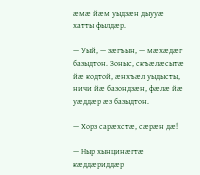æмæ йæм уыдзæн дыууæ хатты фылдæр.

— Уый, — зæгъын, — мæхæдæг базыдтон. Зоныс, скъæлæсытæ йæ кодтой, æнхъæл уыдысты, ничи йæ базондзæн, фæлæ йæ уæддæр æз базыдтон.

— Хорз сарæхстæ, сæрæн дæ!

— Ныр хынцинæгтæ кæддæриддæр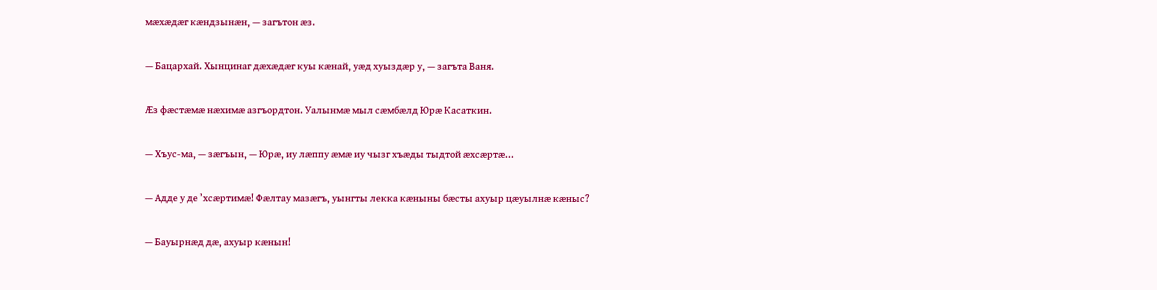мæхæдæг кæндзынæн, — загътон æз.

— Бацархай. Хынцинаг дæхæдæг куы кæнай, уæд хуыздæр у, — загъта Ваня.

Æз фæстæмæ нæхимæ азгъордтон. Уалынмæ мыл сæмбæлд Юрæ Касаткин.

— Хъус-ма, — зæгъын, — Юрæ, иу лæппу æмæ иу чызг хъæды тыдтой æхсæртæ...

— Адде у де ’хсæртимæ! Фæлтау мазæгъ, уынгты лекка кæныны бæсты ахуыр цæуылнæ кæныс?

— Бауырнæд дæ, ахуыр кæнын!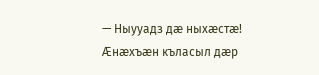— Ныууадз дæ ныхæстæ! Æнæхъæн къласыл дæр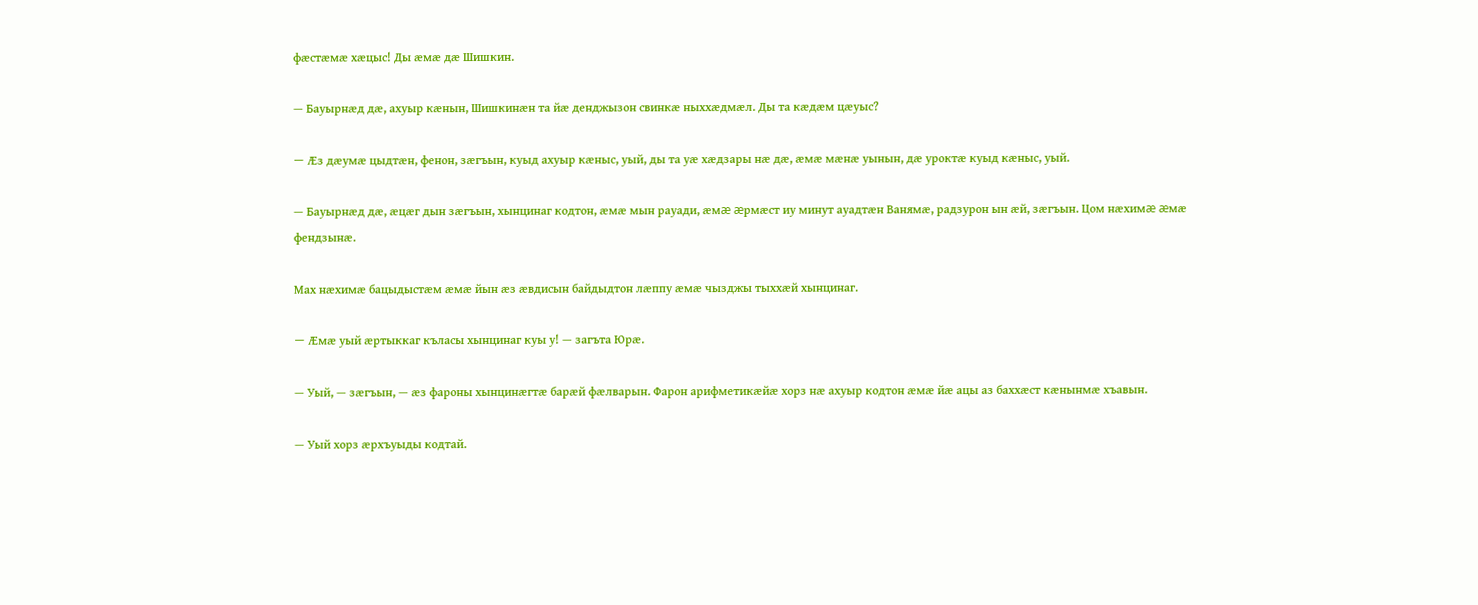фæстæмæ хæцыс! Ды æмæ дæ Шишкин.

— Бауырнæд дæ, ахуыр кæнын, Шишкинæн та йæ денджызон свинкæ ныххæдмæл. Ды та кæдæм цæуыс?

— Æз дæумæ цыдтæн, фенон, зæгъын, куыд ахуыр кæныс, уый, ды та уæ хæдзары нæ дæ, æмæ мæнæ уынын, дæ уроктæ куыд кæныс, уый.

— Бауырнæд дæ, æцæг дын зæгъын, хынцинаг кодтон, æмæ мын рауади, æмæ æрмæст иу минут ауадтæн Ванямæ, радзурон ын æй, зæгъын. Цом нæхимæ æмæ фендзынæ.

Мах нæхимæ бацыдыстæм æмæ йын æз æвдисын байдыдтон лæппу æмæ чызджы тыххæй хынцинаг.

— Æмæ уый æртыккаг къласы хынцинаг куы у! — загъта Юрæ.

— Уый, — зæгъын, — æз фароны хынцинæгтæ барæй фæлварын. Фарон арифметикæйæ хорз нæ ахуыр кодтон æмæ йæ ацы аз баххæст кæнынмæ хъавын.

— Уый хорз æрхъуыды кодтай.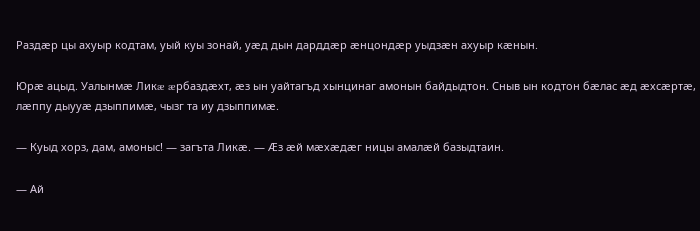Раздæр цы ахуыр кодтам, уый куы зонай, уæд дын дарддæр æнцондæр уыдзæн ахуыр кæнын.

Юрæ ацыд. Уалынмæ Ликæ æрбаздæхт, æз ын уайтагъд хынцинаг амонын байдыдтон. Сныв ын кодтон бæлас æд æхсæртæ, лæппу дыууæ дзыппимæ, чызг та иу дзыппимæ.

— Куыд хорз, дам, амоныс! — загъта Ликæ. — Æз æй мæхæдæг ницы амалæй базыдтаин.

— Ай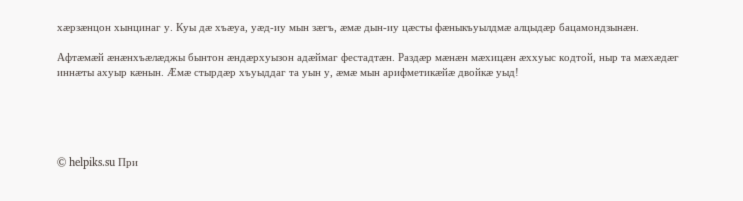хæрзæнцон хынцинаг у. Куы дæ хъæуа, уæд-иу мын зæгъ, æмæ дын-иу цæсты фæныкъуылдмæ алцыдæр бацамондзынæн.

Афтæмæй æнæнхъæлæджы бынтон æндæрхуызон адæймаг фестадтæн. Раздæр мæнæн мæхицæн æххуыс кодтой, ныр та мæхæдæг иннæты ахуыр кæнын. Æмæ стырдæр хъуыддаг та уын у, æмæ мын арифметикæйæ двойкæ уыд!





© helpiks.su При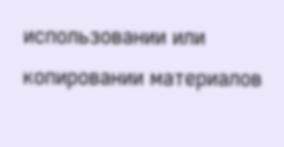использовании или копировании материалов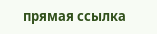прямая ссылка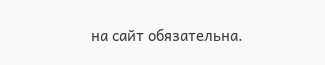на сайт обязательна.